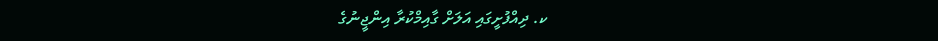ކ. ދިއްފުށީގައި އަލަށް ގާއިމްކުރާ އިންޖީނުގެ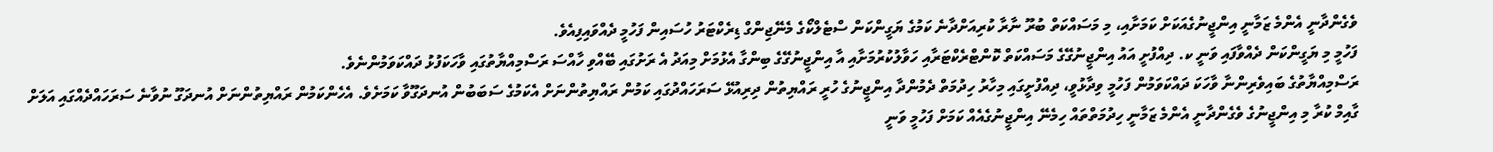ވެގެންދާނީ އެންމެ ޒަމާނީ އިންޖީނުގެއަކަށް ކަމަށާއި، މި މަސައްކަތް ބުރޫ ނާރާ ކުރިއަށްދާނެ ކަމުގެ ޔަގީންކަން ސްޓެލްކޯގެ މެނޭޖިންގް ޑިރެކްޓަރު ހުސައިން ފަހުމީ ދެއްވައިފިއެވެ.
ފަހުމީ މި ޔަގީންކަން ދެއްވާފައި ވަނީ ކ. ދިއްފުށީ އައު އިންޖީނުގޭގެ މަސައްކަތް ކޮންޓްރެކްޓަރާއި ހަވާލުކުރުމަށާއި އާ އިންޖީނުގޭގެ ބިންގާ އެޅުމަށް މިއަދު އެ ރަށުގައި ބޭއްވި ހާއްސަ ރަސްމިއްޔާތުގައި ވާހަކަފުޅު ދައްކަވަމުންނެވެ.
ރަސްމިއްޔާތުގެ ބައިވެރިންނާ ވާހަކަ ދައްކަވަމުން ފަހުމީ ވިދާޅުވީ، ދިއްފުށީގައި މިހާރު ހިދުމަތް ދެމުންދާ އިންޖީނުގެ ހުރީ ރައްޔިތުން ދިރިއުޅޭ ސަރަހައްދުގައި ކަމުން ރައްޔިތުންނަށް އެކަމުގެ ސަބަބުން އުނދަގޫވާ ކަމަށެވެ. އެހެންކަމުން ރައްޔިތުންނަށް އުނދަގޫ ނުވާނެ ސަރަހައްދެއްގައި އަލަށް ގާއިމް ކުރާ މި އިންޖީނުގެ ވެގެންދާނީ އެންމެ ޒަމާނީ ހިދުމަތްތައް ހިމެނޭ އިންޖީނުގެއެއް ކަމަށް ފަހުމީ ވަނީ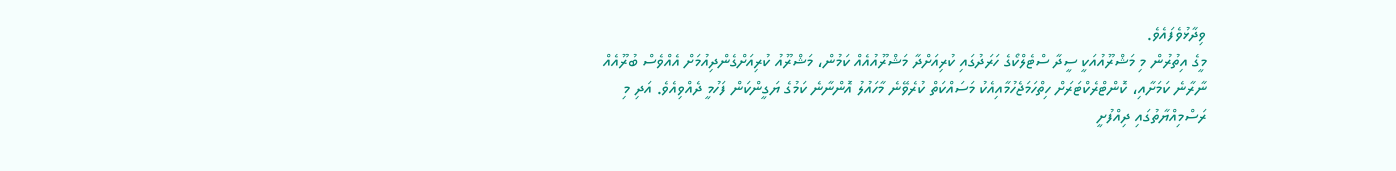ވިދާޅުވެފައެވެ.
މީގެ އިތުރުން މި މަޝްރޫއުއަކީ ސީދާ ސްޓެލްކޯގެ ހަރަދުގައި ކުރިއަށްދާ މަޝްރޫއުއެއް ކަމުން، މަޝްރޫއު ކުރިއަށްގެންދިއުމަށް އެއްވެސް ބުރޫއެއް ނާރާނެ ކަމަށާއި، ކޮންޓްރެކްޓަރަށް ހިތްހަމަޖެހުމާއިއެކު މަސައްކަތް ކުރެވޭނެ މާހައުލު އޮންނާނެ ކަމުގެ ޔަގީންކަން ފަހުމީ ދެއްވިއެވެ. އަދި މި ރަސްމިއްޔާތުގައި ދިއްފުށީ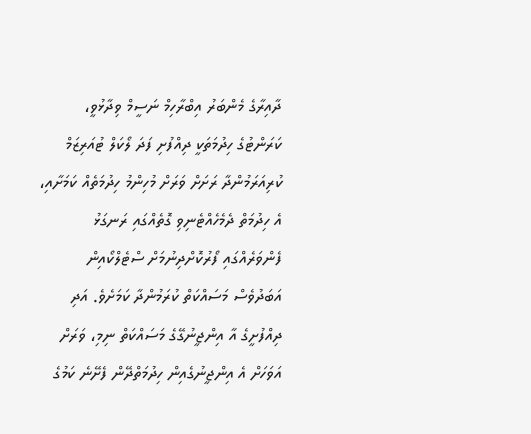ދާއިރާގެ މެންބަރު އިބްރާހިމް ނަސީމް ވިދާޅުވީ، ކަރަންޓުގެ ހިދުމަތަކީ ދިއްފުށި ފަދަ ލޯކަލް ޓުއަރިޒަމް ކުރިއަރަމުންދާ ރަށަށް ވަރަށް މުހިންމު ހިދުމަތެއް ކަމަށާއި، އެ ހިދުމަތް ދެމެހެއްޓެނިވި ގޮތެއްގައި ރަނގަޅު ފެންވަރެއްގައި ފޯރުކޮށްދިނުމަށް ސްޓެލްކޯއިން އަބަދުވެސް މަސައްކަތް ކުރަމުންދާ ކަމަށެވެ. އަދި ދިއްފުށީގެ އާ އިންޖީނުގޭގެ މަސައްކަތް ނިމި، ވަރަށް އަވަހަށް އެ އިންޖީނުގެއިން ހިދުމަތްދޭން ފެށޭނެ ކަމުގެ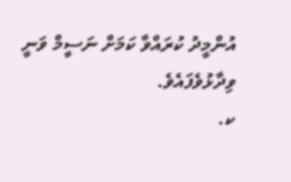އުންމީދު ކުރައްވާ ކަމަށް ނަސީމް ވަނީ ވިދާޅުވެފައެވެ.
ކ.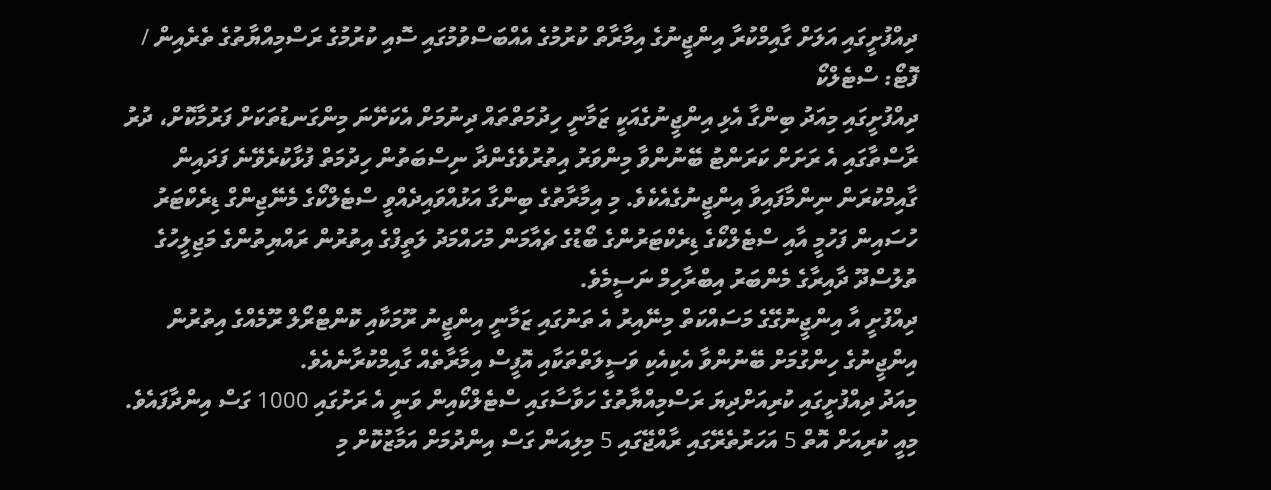ދިއްފުށީގައި އަލަށް ގާއިމްކުރާ އިންޖީނުގެ އިމާރާތް ކުރުމުގެ އެއްބަސްވުމުގައި ސޮއި ކުރުމުގެ ރަސްމިއްޔާތުގެ ތެރެއިން / ފޮޓޯ: ސްޓެލްކޯ
ދިއްފުށީގައި މިއަދު ބިންގާ އެޅި އިންޖީނުގެއަކީ ޒަމާނީ ހިދުމަތްތައް ދިނުމަށް އެކަށޭނަ މިންގަނޑުތަކަށް ފަރުމާކޮށް، ދުރު ރާސްތާގައި އެ ރަށަށް ކަރަންޓު ބޭނުންވާ މިންވަރު އިތުރުވެގެންދާ ނިސްބަތުން ހިދުމަތް ފުޅާކުރެވޭނެ ފަދައިން ގާއިމްކުރަން ނިންމާފައިވާ އިންޖީނުގެއެކެވެ. މި އިމާރާތުގެ ބިންގާ އަޅުއްވައިދެއްވީ ސްޓެލްކޯގެ މެނޭޖިންގް ޑިރެކްޓަރު ހުސައިން ފަހުމީ އާއި ސްޓެލްކޯގެ ޑިރެކްޓަރުންގެ ބޯޑުގެ ޗެއާމަން މުހައްމަދު ލަތީފްގެ އިތުރުން ރައްޔިތުންގެ މަޖިލީހުގެ ތުލުސްދޫ ދާއިރާގެ މެންބަރު އިބްރާހިމް ނަސީމެވެ.
ދިއްފުށީ އާ އިންޖީނުގޭގެ މަސައްކަތް މިނޭއިރު އެ ތަނުގައި ޒަމާނީ އިންޖީނު ރޫމަކާއި ކޮންޓްރޯލް ރޫމެއްގެ އިތުރުން އިންޖީނުގެ ހިންގުމަށް ބޭނުންވާ އެކިއެކި ވަސީލަތްތަކާއި އޮފީސް އިމާރާތެއް ގާއިމްކުރާނެއެވެ.
މިއަދު ދިއްފުށީގައި ކުރިއަށްދިޔަ ރަސްމިއްޔާތުގެ ހަވާސާގައި ސްޓެލްކޯއިން ވަނީ އެ ރަށުގައި 1000 ގަސް އިންދާފައެވެ. މިއީ ކުރިއަށް އޮތް 5 އަހަރުތެރޭގައި ރާއްޖޭގައި 5 މިލިއަން ގަސް އިންދުމަށް އަމާޒުކޮށް މި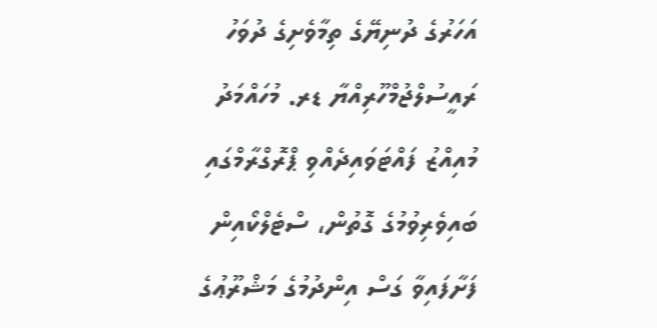އަހަރުގެ ދުނިޔޭގެ ތިމާވެށިގެ ދުވަހު ރައީސުލްޖުމްހޫރިއްޔާ ޑރ. މުހައްމަދު މުއިއްޒު ފައްޓަވައިދެއްވި ޕްރޮގްރާމްގައި ބައިވެރިވުމުގެ ގޮތުން، ސްޓެލްކޯއިން ފަށާފައިވާ ގަސް އިންދުމުގެ މަޝްރޫޢުގެ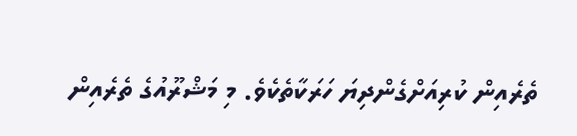ތެރެއިން ކުރިއަށްގެންދިޔަ ހަރަކާތެކެވެ. މި މަޝްރޫއުގެ ތެރެއިން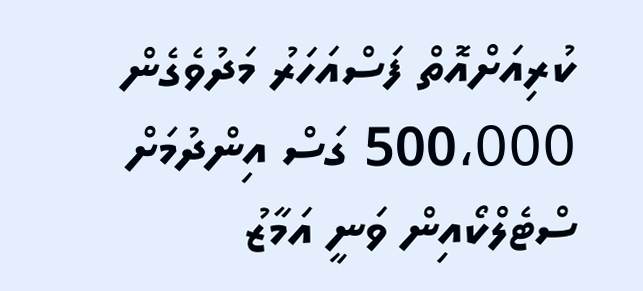ކުރިއަށްއޮތް ފަސްއަހަރު މަދުވެގެން 500،000 ގަސް އިންދުމަށް ސްޓެލްކޯއިން ވަނީ އަމާޒު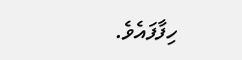ހިފާފައެވެ.